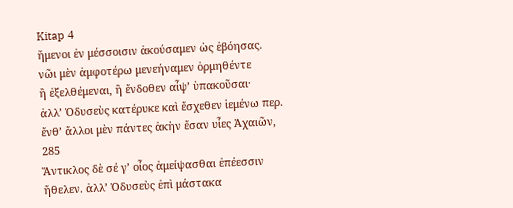Kitap 4
ἥμενοι ἐν μέσσοισιν ἀκούσαμεν ὡς ἐβόησας.
νῶι μὲν ἀμφοτέρω μενεήναμεν ὁρμηθέντε
ἢ ἐξελθέμεναι, ἢ ἔνδοθεν αἶψʼ ὑπακοῦσαι·
ἀλλʼ Ὀδυσεὺς κατέρυκε καὶ ἔσχεθεν ἱεμένω περ.
ἔνθʼ ἄλλοι μὲν πάντες ἀκὴν ἔσαν υἷες Ἀχαιῶν,
285
Ἄντικλος δὲ σέ γʼ οἶος ἀμείψασθαι ἐπέεσσιν
ἤθελεν. ἀλλʼ Ὀδυσεὺς ἐπὶ μάστακα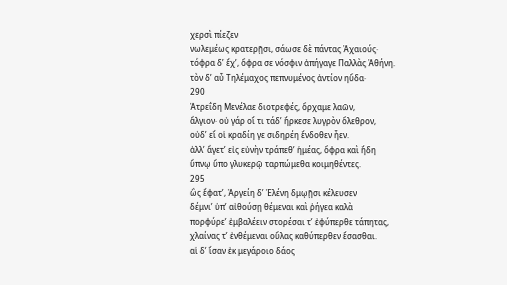χερσὶ πίεζεν
νωλεμέως κρατερῇσι, σάωσε δὲ πάντας Ἀχαιούς·
τόφρα δʼ ἔχʼ, ὄφρα σε νόσφιν ἀπήγαγε Παλλὰς Ἀθήνη.
τὸν δʼ αὖ Τηλέμαχος πεπνυμένος ἀντίον ηὔδα·
290
Ἀτρεΐδη Μενέλαε διοτρεφές, ὄρχαμε λαῶν,
ἄλγιον· οὐ γάρ οἵ τι τάδʼ ἤρκεσε λυγρὸν ὄλεθρον,
οὐδʼ εἴ οἱ κραδίη γε σιδηρέη ἔνδοθεν ἦεν.
ἀλλʼ ἄγετʼ εἰς εὐνὴν τράπεθʼ ἡμέας, ὄφρα καὶ ἤδη
ὕπνῳ ὕπο γλυκερῷ ταρπώμεθα κοιμηθέντες.
295
ὣς ἔφατʼ, Ἀργείη δʼ Ἑλένη δμῳῇσι κέλευσεν
δέμνιʼ ὑπʼ αἰθούσῃ θέμεναι καὶ ῥήγεα καλὰ
πορφύρεʼ ἐμβαλέειν στορέσαι τʼ ἐφύπερθε τάπητας,
χλαίνας τʼ ἐνθέμεναι οὔλας καθύπερθεν ἕσασθαι.
αἱ δʼ ἴσαν ἐκ μεγάροιο δάος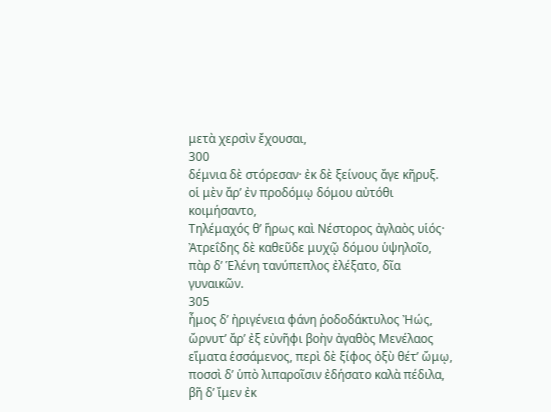μετὰ χερσὶν ἔχουσαι,
300
δέμνια δὲ στόρεσαν· ἐκ δὲ ξείνους ἄγε κῆρυξ.
οἱ μὲν ἄρʼ ἐν προδόμῳ δόμου αὐτόθι κοιμήσαντο,
Τηλέμαχός θʼ ἥρως καὶ Νέστορος ἀγλαὸς υἱός·
Ἀτρεΐδης δὲ καθεῦδε μυχῷ δόμου ὑψηλοῖο,
πὰρ δʼ Ἑλένη τανύπεπλος ἐλέξατο, δῖα γυναικῶν.
305
ἦμος δʼ ἠριγένεια φάνη ῥοδοδάκτυλος Ἠώς,
ὤρνυτʼ ἄρʼ ἐξ εὐνῆφι βοὴν ἀγαθὸς Μενέλαος
εἵματα ἑσσάμενος, περὶ δὲ ξίφος ὀξὺ θέτʼ ὤμῳ,
ποσσὶ δʼ ὑπὸ λιπαροῖσιν ἐδήσατο καλὰ πέδιλα,
βῆ δʼ ἴμεν ἐκ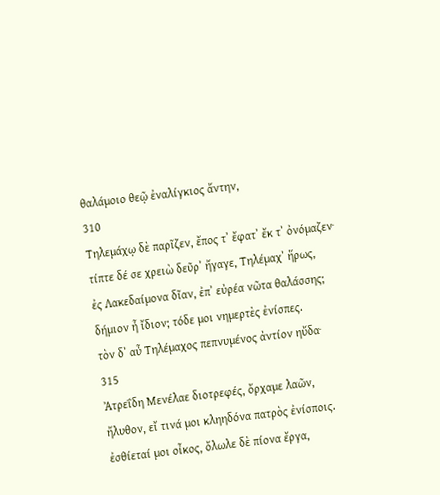θαλάμοιο θεῷ ἐναλίγκιος ἄντην,
310
Τηλεμάχῳ δὲ παρῖζεν, ἔπος τʼ ἔφατʼ ἔκ τʼ ὀνόμαζεν·
τίπτε δέ σε χρειὼ δεῦρʼ ἤγαγε, Τηλέμαχʼ ἥρως,
ἐς Λακεδαίμονα δῖαν, ἐπʼ εὐρέα νῶτα θαλάσσης;
δήμιον ἦ ἴδιον; τόδε μοι νημερτὲς ἐνίσπες.
τὸν δʼ αὖ Τηλέμαχος πεπνυμένος ἀντίον ηὔδα·
315
Ἀτρεΐδη Μενέλαε διοτρεφές, ὄρχαμε λαῶν,
ἤλυθον, εἴ τινά μοι κληηδόνα πατρὸς ἐνίσποις.
ἐσθίεταί μοι οἶκος, ὄλωλε δὲ πίονα ἔργα,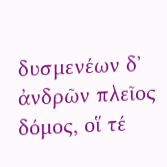δυσμενέων δʼ ἀνδρῶν πλεῖος δόμος, οἵ τέ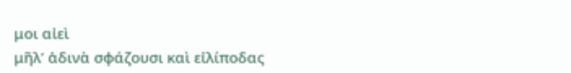μοι αἰεὶ
μῆλʼ ἁδινὰ σφάζουσι καὶ εἰλίποδας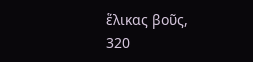ἕλικας βοῦς,
320